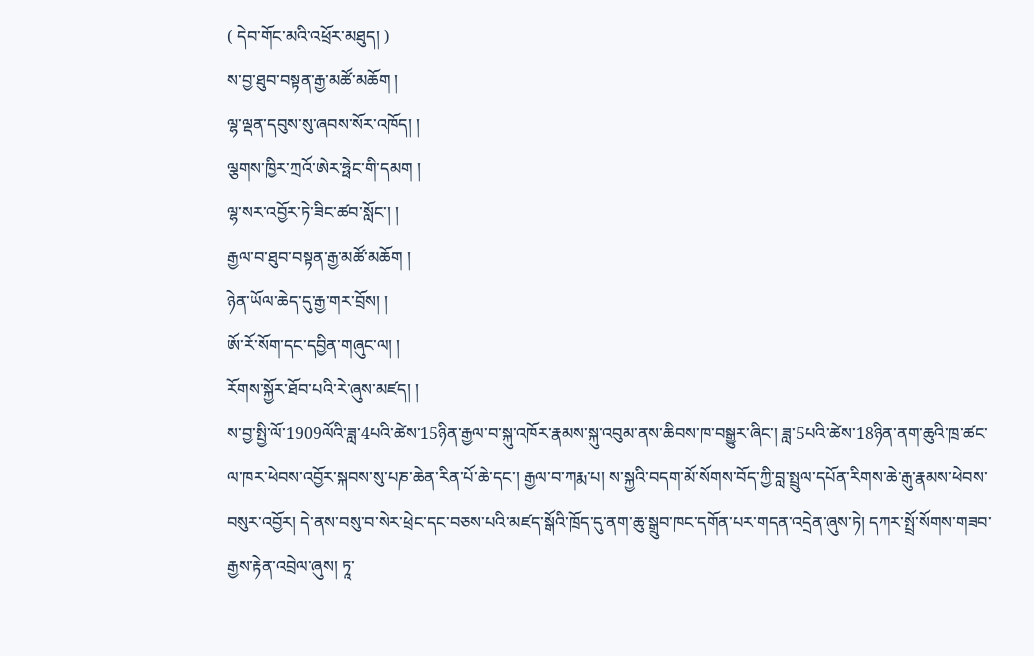( དེབ་གོང་མའི་འཕྲོར་མཐུད། )
ས་བྱ་ཐུབ་བསྟན་རྒྱ་མཚོ་མཆོག །
ལྷ་ལྡན་དབུས་སུ་ཞབས་སོར་འཁོད། །
ལྕགས་ཁྱིར་ཀྲའོ་ཨེར་ཧྥེང་གི་དམག །
ལྷ་སར་འབྱོར་ཏེ་ཟིང་ཚབ་སློང་། །
རྒྱལ་བ་ཐུབ་བསྟན་རྒྱ་མཚོ་མཆོག །
ཉེན་ཡོལ་ཆེད་དུ་རྒྱ་གར་བྲོས། །
ཨོ་རོ་སོག་དང་དབྱིན་གཞུང་ལ། །
རོགས་སྐྱོར་ཐོབ་པའི་རེ་ཞུས་མཛད། །
ས་བྱ་སྤྱི་ལོ་1909ལོའི་ཟླ་4པའི་ཚེས་15ཉིན་རྒྱལ་བ་སྐུ་འཁོར་རྣམས་སྐུ་འབུམ་ནས་ཆིབས་ཁ་བསྒྱུར་ཞིང་། ཟླ་5པའི་ཚེས་18ཉིན་ནག་ཆུའི་ཁྲ་ཚང་ལ་ཁར་ཕེབས་འབྱོར་སྐབས་སུ་པཎ་ཆེན་རིན་པོ་ཆེ་དང་། རྒྱལ་བ་ཀརྨ་པ། ས་སྐྱའི་བདག་མོ་སོགས་བོད་ཀྱི་བླ་སྤྲུལ་དཔོན་རིགས་ཆེ་རྒུ་རྣམས་ཕེབས་བསུར་འབྱོར། དེ་ནས་བསུ་བ་སེར་ཕྲེང་དང་བཅས་པའི་མཛད་སྒོའི་ཁྲོད་དུ་ནག་ཆུ་སྒྲུབ་ཁང་དགོན་པར་གདན་འདྲེན་ཞུས་ཏེ། དཀར་སྤྲོ་སོགས་གཟབ་རྒྱས་རྟེན་འབྲེལ་ཞུས། ཏཱ་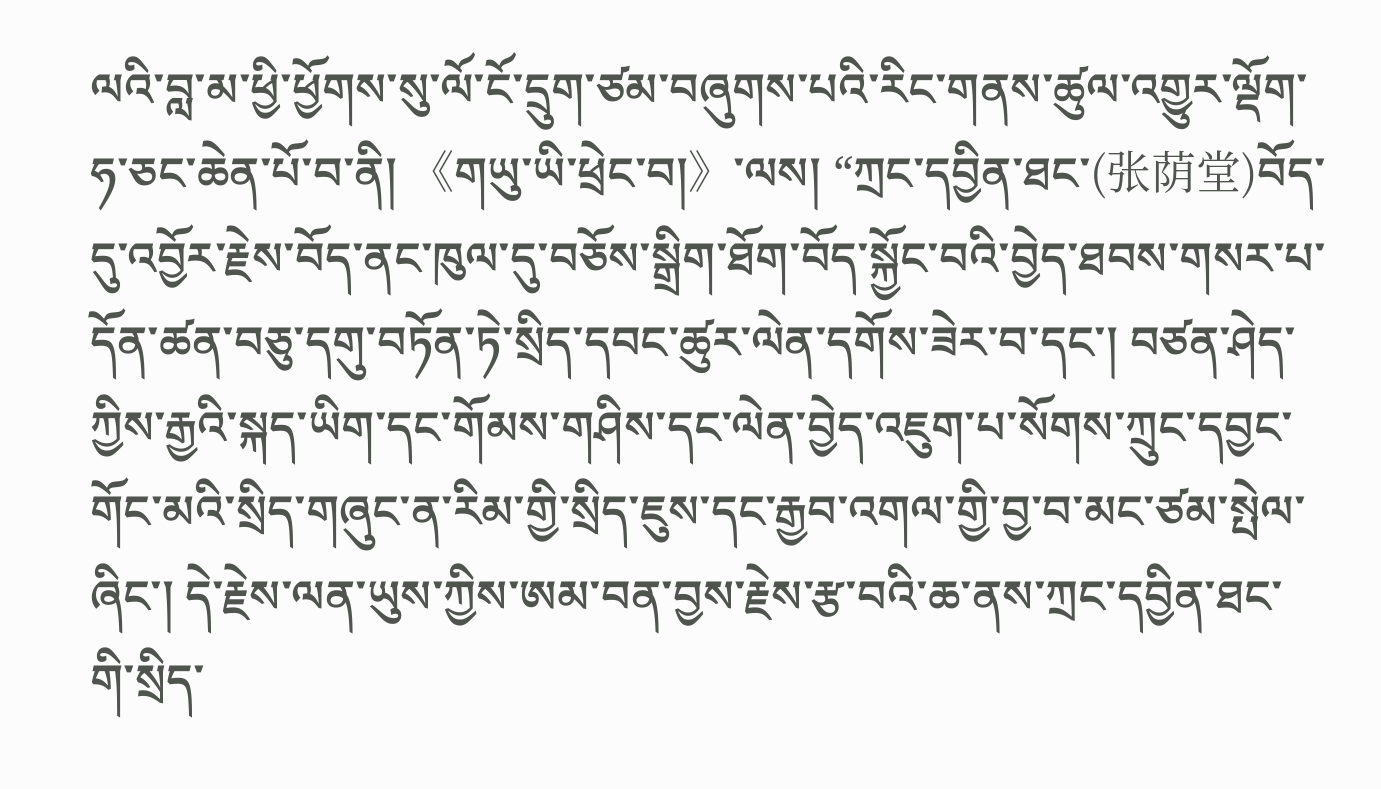ལའི་བླ་མ་ཕྱི་ཕྱོགས་སུ་ལོ་ངོ་དྲུག་ཙམ་བཞུགས་པའི་རིང་གནས་ཚུལ་འགྱུར་ལྡོག་ཧ་ཅང་ཆེན་པོ་བ་ནི། 《གཡུ་ཡི་ཕྲེང་བ།》་ལས། “ཀྲང་དབྱིན་ཐང་(张荫堂)བོད་དུ་འབྱོར་རྗེས་བོད་ནང་ཁུལ་དུ་བཅོས་སྒྲིག་ཐོག་བོད་སྐྱོང་བའི་བྱེད་ཐབས་གསར་པ་དོན་ཚན་བཅུ་དགུ་བཏོན་ཏེ་སྲིད་དབང་ཚུར་ལེན་དགོས་ཟེར་བ་དང་། བཙན་ཤེད་ཀྱིས་རྒྱའི་སྐད་ཡིག་དང་གོམས་གཤིས་དང་ལེན་བྱེད་འཇུག་པ་སོགས་ཀྲུང་དབྱང་གོང་མའི་སྲིད་གཞུང་ན་རིམ་གྱི་སྲིད་ཇུས་དང་རྒྱབ་འགལ་གྱི་བྱ་བ་མང་ཙམ་སྤེལ་ཞིང་། དེ་རྗེས་ལན་ཡུས་ཀྱིས་ཨམ་བན་བྱས་རྗེས་རྩ་བའི་ཆ་ནས་ཀྲང་དབྱིན་ཐང་གི་སྲིད་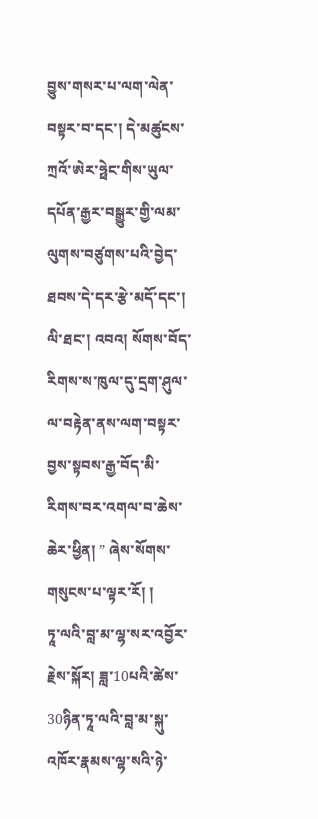བྱུས་གསར་པ་ལག་ལེན་བསྟར་བ་དང་། དེ་མཚུངས་ཀྲའོ་ཨེར་ཧྥེང་གིས་ཡུལ་དཔོན་རྒྱར་བསྒྱུར་གྱི་ལམ་ལུགས་བཙུགས་པའི་བྱེད་ཐབས་དེ་དར་རྩེ་མདོ་དང་། ལི་ཐང་། འབའ། སོགས་བོད་རིགས་ས་ཁུལ་དུ་དྲག་ཤུལ་ལ་བརྟེན་ནས་ལག་བསྟར་བྱས་སྟབས་རྒྱ་བོད་མི་རིགས་བར་འགལ་བ་ཆེས་ཆེར་ཕྱིན། ” ཞེས་སོགས་གསུངས་པ་ལྟར་རོ། །
ཏཱ་ལའི་བླ་མ་ལྷ་སར་འབྱོར་རྗེས་སྐོར། ཟླ་10པའི་ཚེས་30ཉིན་ཏཱ་ལའི་བླ་མ་སྐུ་འཁོར་རྣམས་ལྷ་སའི་ཉེ་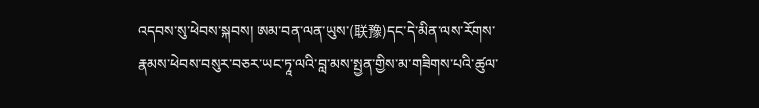འདབས་སུ་ཕེབས་སྐབས། ཨམ་བན་ལན་ཡུས་(联豫)དང་དེ་མིན་ལས་རོགས་རྣམས་ཕེབས་བསུར་བཅར་ཡང་ཏཱ་ལའི་བླ་མས་སྤྱན་གྱིས་མ་གཟིགས་པའི་ཚུལ་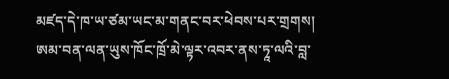མཛད་དེ་ཁ་ཡ་ཙམ་ཡང་མ་གནང་བར་ཕེབས་པར་གྲགས། ཨམ་བན་ལན་ཡུས་ཁོང་ཁྲོ་མེ་ལྟར་འབར་ནས་ཏཱ་ལའི་བླ་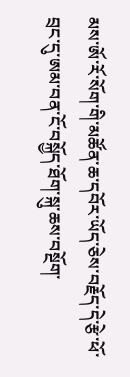མས་ཨོ་རོ་སོག་གི་མཚོན་ཆ་དབོར་ཡོད་ཅེས་བརྗོད་དེ་རྩེ་ཕོ་བྲང་དུ་ཨམ་བན་ངོ་བསྐྱོད་ཐོག་སྐུ་ཆས་བསྔོག་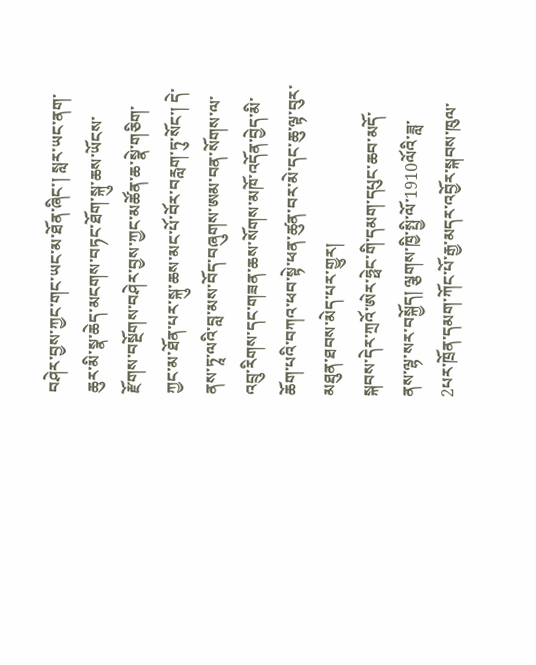བཤེར་བྱས་ཀྱང་གང་ཡང་མ་ཐོན་ཞིང་། སླར་ཡང་ནག་ཆུར་མི་སྣ་ཆེད་མངགས་བཏང་ཐོག་སྐུ་ཆས་ཡོངས་རྫོགས་བསྔོགས་བཤེར་བྱས་ཀྱང་མཚོན་ཆ་སྣེ་གཅིག་ཀྱང་མ་ཐོན་པར་སྐུ་ཆས་མང་པོ་བོར་བརླག་ཏུ་སོང་། དེ་ནས་ཏཱ་ལའི་བླ་མས་བོད་བཞུགས་ཨམ་བན་སོགས་ལ་འབྲུ་རིགས་དང་གཟན་ཆས་སོགས་མཁོ་འདོན་བྱེད་མི་ཆོག་པའི་བཀའ་ཕབ་སྟེ་ཕན་ཚུན་བར་མེ་དང་ཆུ་ལྟ་བུར་མཐུན་ཐབས་མེད་པར་གྱུར།
སྐབས་དེར་ཀྲའོ་ཨེར་ཧྥེང་གི་དམག་དཔུང་ཆབ་མདོ་ནས་ལྷ་སར་བསྐྱོད། ལྕགས་ཁྱི་སྤྱི་ལོ་1910ལོའི་ཟླ་2པར་ཁྲོན་དམག་ཀོང་པོ་རྒྱ་མདར་འབྱོར་སྐབས་ཁུལ་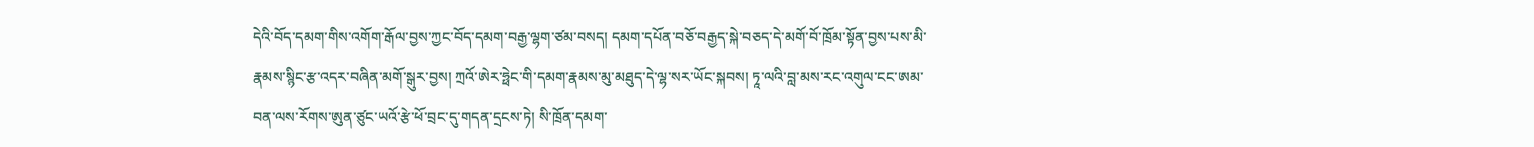དེའི་བོད་དམག་གིས་འགོག་རྒོལ་བྱས་ཀྱང་བོད་དམག་བརྒྱ་ལྷག་ཙམ་བསད། དམག་དཔོན་བཅོ་བརྒྱད་སྐེ་བཅད་དེ་མགོ་བོ་ཁྲོམ་སྟོན་བྱས་པས་མི་རྣམས་སྙིང་རྩ་འདར་བཞིན་མགོ་སྒུར་བྱས། ཀྲའོ་ཨེར་ཧྥེང་གི་དམག་རྣམས་མུ་མཐུད་དེ་ལྷ་སར་ཡོང་སྐབས། ཏཱ་ལའི་བླ་མས་རང་འགུལ་ངང་ཨམ་བན་ལས་རོགས་ཨུན་ཙུང་ཡའོ་རྩེ་ཕོ་བྲང་དུ་གདན་དྲངས་ཏེ། སི་ཁྲོན་དམག་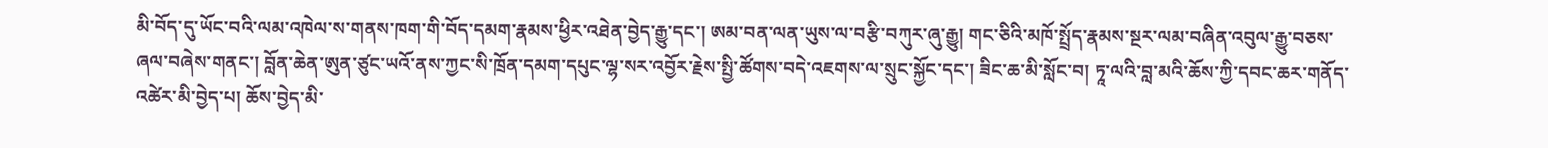མི་བོད་དུ་ཡོང་བའི་ལམ་འཁེལ་ས་གནས་ཁག་གི་བོད་དམག་རྣམས་ཕྱིར་འཐེན་བྱེད་རྒྱུ་དང་། ཨམ་བན་ལན་ཡུས་ལ་བརྩི་བཀུར་ཞུ་རྒྱུ། གང་ཅིའི་མཁོ་སྤྲོད་རྣམས་སྔར་ལམ་བཞིན་འབུལ་རྒྱུ་བཅས་ཞལ་བཞེས་གནང་། བློན་ཆེན་ཨུན་ཙུང་ཡའོ་ནས་ཀྱང་སི་ཁྲོན་དམག་དཔུང་ལྷ་སར་འབྱོར་རྗེས་སྤྱི་ཚོགས་བདེ་འཇགས་ལ་སྲུང་སྐྱོང་དང་། ཟིང་ཆ་མི་སློང་བ། ཏཱ་ལའི་བླ་མའི་ཆོས་ཀྱི་དབང་ཆར་གནོད་འཚེར་མི་བྱེད་པ། ཆོས་བྱེད་མི་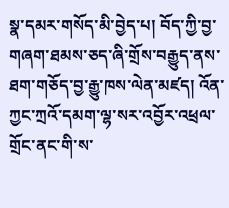སྣ་དམར་གསོད་མི་བྱེད་པ། བོད་ཀྱི་བྱ་གཞག་ཐམས་ཅད་ཞི་གྲོས་བརྒྱུད་ནས་ཐག་གཅོད་བྱ་རྒྱུ་ཁས་ལེན་མཛད། འོན་ཀྱང་ཀྲའོ་དམག་ལྷ་སར་འབྱོར་འཕྲལ་གྲོང་ནང་གི་ས་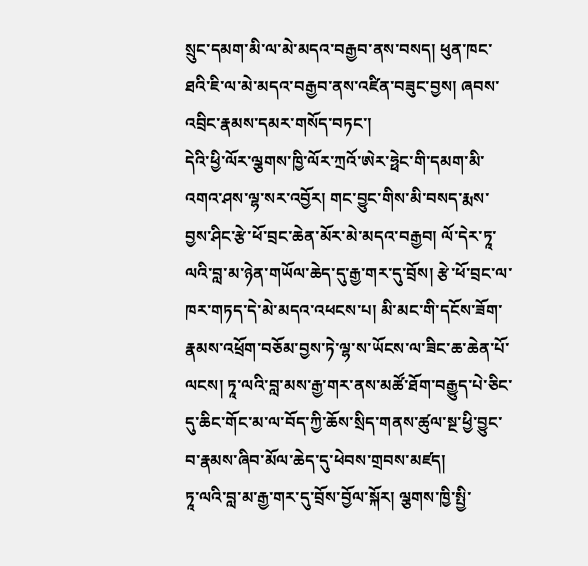སྲུང་དམག་མི་ལ་མེ་མདའ་བརྒྱབ་ནས་བསད། ཕུན་ཁང་ཐའི་ཇི་ལ་མེ་མདའ་བརྒྱབ་ནས་འཛིན་བཟུང་བྱས། ཞབས་འབྲིང་རྣམས་དམར་གསོད་བཏང་།
དེའི་ཕྱི་ལོར་ལྕགས་ཁྱི་ལོར་ཀྲའོ་ཨེར་ཧྥེང་གི་དམག་མི་འགའ་ཤས་ལྷ་སར་འབྱོར། གང་བྱུང་གིས་མི་བསད་རྨས་བྱས་ཤིང་རྩེ་ཕོ་བྲང་ཆེན་མོར་མེ་མདའ་བརྒྱབ། ལོ་དེར་ཏཱ་ལའི་བླ་མ་ཉེན་གཡོལ་ཆེད་དུ་རྒྱ་གར་དུ་བྲོས། རྩེ་ཕོ་བྲང་ལ་ཁར་གཏད་དེ་མེ་མདའ་འཕངས་པ། མི་མང་གི་དངོས་ཟོག་རྣམས་འཕྲོག་བཅོམ་བྱས་ཏེ་ལྷ་ས་ཡོངས་ལ་ཟིང་ཆ་ཆེན་པོ་ལངས། ཏཱ་ལའི་བླ་མས་རྒྱ་གར་ནས་མཚོ་ཐོག་བརྒྱུད་པེ་ཅིང་དུ་ཆིང་གོང་མ་ལ་བོད་ཀྱི་ཆོས་སྲིད་གནས་ཚུལ་སྔ་ཕྱི་བྱུང་བ་རྣམས་ཞིབ་མོལ་ཆེད་དུ་ཕེབས་གྲབས་མཛད།
ཏཱ་ལའི་བླ་མ་རྒྱ་གར་དུ་བྲོས་བྱོལ་སྐོར། ལྕགས་ཁྱི་སྤྱི་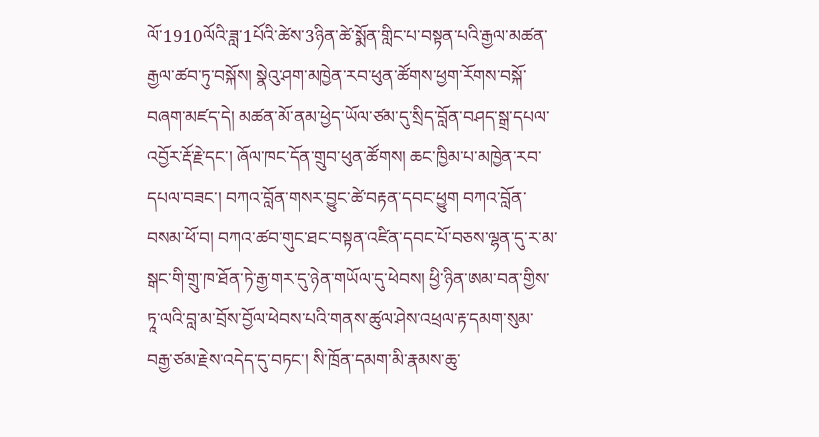ལོ་1910ལོའི་ཟླ་1པོའི་ཚེས་3ཉིན་ཚེ་སྨོན་གླིང་པ་བསྟན་པའི་རྒྱལ་མཚན་རྒྱལ་ཚབ་ཏུ་བསྐོས། སྣེའུ་ཤག་མཁྱེན་རབ་ཕུན་ཚོགས་ཕྱག་རོགས་བསྐོ་བཞག་མཛད་དེ། མཚན་མོ་ནམ་ཕྱེད་ཡོལ་ཙམ་དུ་སྲིད་བློན་བཤད་སྒྲ་དཔལ་འབྱོར་རྡོ་རྗེ་དང་། ཞོལ་ཁང་དོན་གྲུབ་ཕུན་ཚོགས། ཆང་ཁྱིམ་པ་མཁྱེན་རབ་དཔལ་བཟང་། བཀའ་བློན་གསར་བྱུང་ཚེ་བརྟན་དབང་ཕྱུག བཀའ་བློན་བསམ་ཕོ་བ། བཀའ་ཚབ་གུང་ཐང་བསྟན་འཛིན་དབང་པོ་བཅས་ལྷན་དུ་ར་མ་སྒང་གི་གྲུ་ཁ་ཐོན་ཏེ་རྒྱ་གར་དུ་ཉེན་གཡོལ་དུ་ཕེབས། ཕྱི་ཉིན་ཨམ་བན་གྱིས་ཏཱ་ལའི་བླ་མ་བྲོས་བྱོལ་ཕེབས་པའི་གནས་ཚུལ་ཤེས་འཕྲལ་རྟ་དམག་སུམ་བརྒྱ་ཙམ་རྗེས་འདེད་དུ་བཏང་། སི་ཁྲོན་དམག་མི་རྣམས་ཆུ་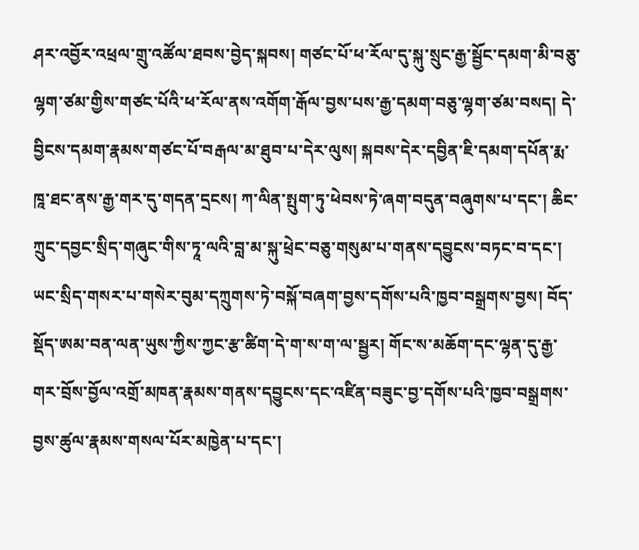ཤར་འབྱོར་འཕྲལ་གྲུ་འཚོལ་ཐབས་བྱེད་སྐབས། གཙང་པོ་ཕ་རོལ་དུ་སྐུ་སྲུང་རྒྱ་སྦྱོང་དམག་མི་བཅུ་ལྷག་ཙམ་གྱིས་གཙང་པོའི་ཕ་རོལ་ནས་འགོག་རྒོལ་བྱས་པས་རྒྱ་དམག་བཅུ་ལྷག་ཙམ་བསད། དེ་བྱིངས་དམག་རྣམས་གཙང་པོ་བརྒལ་མ་ཐུབ་པ་དེར་ལུས། སྐབས་དེར་དབྱིན་ཇི་དམག་དཔོན་རྨ་ཁཱ་ཐང་ནས་རྒྱ་གར་དུ་གདན་དྲངས། ཀ་ལིན་སྤུག་ཏུ་ཕེབས་ཏེ་ཞག་བདུན་བཞུགས་པ་དང་། ཆིང་ཀྲུང་དབྱང་སྲིད་གཞུང་གིས་ཏཱ་ལའི་བླ་མ་སྐུ་ཕྲེང་བཅུ་གསུམ་པ་གནས་དབྱུངས་བཏང་བ་དང་། ཡང་སྲིད་གསར་པ་གསེར་བུམ་དཀྲུགས་ཏེ་བསྐོ་བཞག་བྱས་དགོས་པའི་ཁྱབ་བསྒྲགས་བྱས། བོད་སྡོད་ཨམ་བན་ལན་ཡུས་ཀྱིས་ཀྱང་རྩ་ཚིག་དེ་ག་ས་ག་ལ་སྦྱར། གོང་ས་མཆོག་དང་ལྷན་དུ་རྒྱ་གར་བྲོས་བྱོལ་འགྲོ་མཁན་རྣམས་གནས་དབྱུངས་དང་འཛིན་བཟུང་བྱ་དགོས་པའི་ཁྱབ་བསྒྲགས་བྱས་ཚུལ་རྣམས་གསལ་པོར་མཁྱེན་པ་དང་།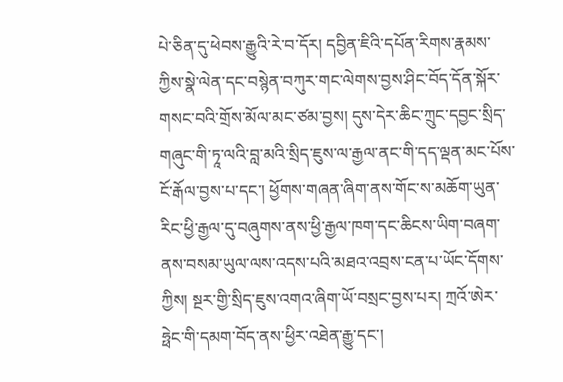པེ་ཅིན་དུ་ཕེབས་རྒྱུའི་རེ་བ་དོར། དབྱིན་ཇིའི་དཔོན་རིགས་རྣམས་ཀྱིས་སྣེ་ལེན་དང་བསྙེན་བཀུར་གང་ལེགས་བྱས་ཤིང་བོད་དོན་སྐོར་གསང་བའི་གྲོས་མོལ་མང་ཙམ་བྱས། དུས་དེར་ཆིང་ཀྲུང་དབྱང་སྲིད་གཞུང་གི་ཏཱ་ལའི་བླ་མའི་སྲིད་ཇུས་ལ་རྒྱལ་ནང་གི་དད་ལྡན་མང་པོས་ངོ་རྒོལ་བྱས་པ་དང་། ཕྱོགས་གཞན་ཞིག་ནས་གོང་ས་མཆོག་ཡུན་རིང་ཕྱི་རྒྱལ་དུ་བཞུགས་ནས་ཕྱི་རྒྱལ་ཁག་དང་ཆིངས་ཡིག་བཞག་ནས་བསམ་ཡུལ་ལས་འདས་པའི་མཐའ་འབྲས་ངན་པ་ཡོང་དོགས་ཀྱིས། སྔར་གྱི་སྲིད་ཇུས་འགའ་ཞིག་ཡོ་བསྲང་བྱས་པར། ཀྲའོ་ཨེར་ཧྥེང་གི་དམག་བོད་ནས་ཕྱིར་འཐེན་རྒྱུ་དང་།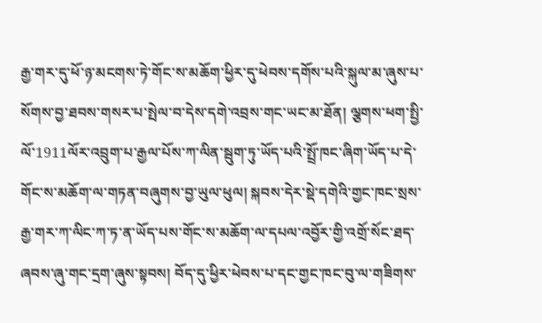རྒྱ་གར་དུ་ཕོ་ཉ་མངགས་ཏེ་གོང་ས་མཆོག་ཕྱིར་དུ་ཕེབས་དགོས་པའི་སྐུལ་མ་ཞུས་པ་སོགས་བྱ་ཐབས་གསར་པ་སྤེལ་བ་དེས་དགེ་འབྲས་གང་ཡང་མ་ཐོན། ལྕགས་ཕག་སྤྱི་ལོ་1911ལོར་འབྲུག་པ་རྒྱལ་པོས་ཀ་ལིན་སྦུག་ཏུ་ཡོད་པའི་སྤྲོ་ཁང་ཞིག་ཡོད་པ་དེ་གོང་ས་མཆོག་ལ་གཏན་བཞུགས་བྱ་ཡུལ་ཕུལ། སྐབས་དེར་སྡེ་དགེའི་གྱང་ཁང་སྲས་རྒྱ་གར་ཀ་ལིང་ཀ་ཏ་ན་ཡོད་པས་གོང་ས་མཆོག་ལ་དཔལ་འབྱོར་གྱི་འགྲོ་སོང་ཐད་ཞབས་ཞུ་གང་དྲག་ཞུས་སྟབས། བོད་དུ་ཕྱིར་ཕེབས་པ་དང་གྱང་ཁང་བུ་ལ་གཟིགས་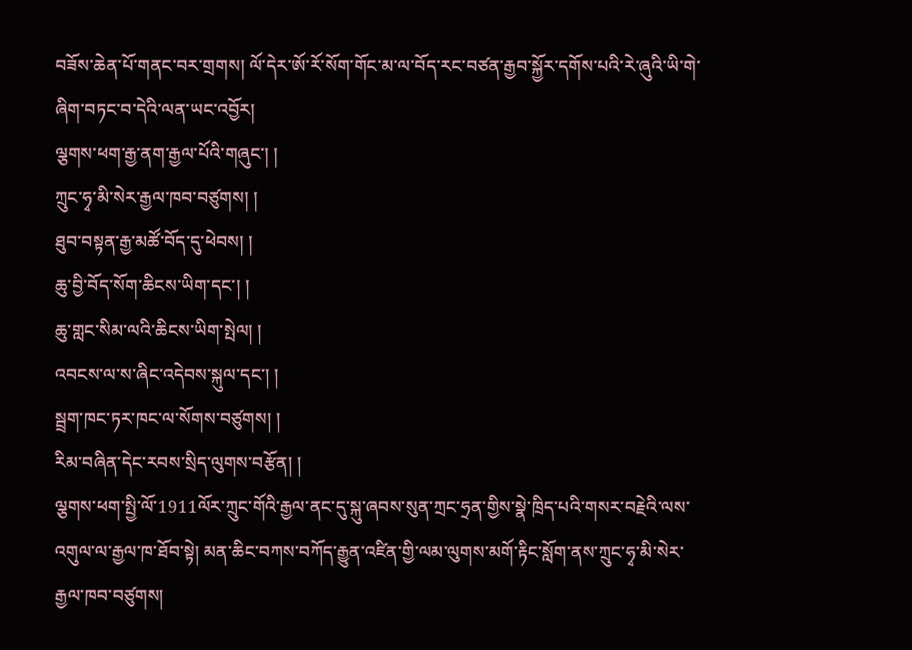བཟོས་ཆེན་པོ་གནང་བར་གྲགས། ལོ་དེར་ཨོ་རོ་སོག་གོང་མ་ལ་བོད་རང་བཙན་རྒྱབ་སྐྱོར་དགོས་པའི་རེ་ཞུའི་ཡི་གེ་ཞིག་བཏང་བ་དེའི་ལན་ཡང་འབྱོར།
ལྕགས་ཕག་རྒྱ་ནག་རྒྱལ་པོའི་གཞུང་། །
ཀྲུང་ཧྭ་མི་སེར་རྒྱལ་ཁབ་བཙུགས། །
ཐུབ་བསྟན་རྒྱ་མཚོ་བོད་དུ་ཕེབས། །
ཆུ་བྱི་བོད་སོག་ཆིངས་ཡིག་དང་། །
ཆུ་གླང་སིམ་ལའི་ཆིངས་ཡིག་སྤེལ། །
འབངས་ལ་ས་ཞིང་འདེབས་སྐུལ་དང་། །
སྦྲག་ཁང་ཏར་ཁང་ལ་སོགས་བཙུགས། །
རིམ་བཞིན་དེང་རབས་སྲིད་ལུགས་བརྩོན། །
ལྕགས་ཕག་སྤྱི་ལོ་1911ལོར་ཀྲུང་གོའི་རྒྱལ་ནང་དུ་སྐུ་ཞབས་སུན་ཀྲང་ཧྲན་གྱིས་སྣེ་ཁྲིད་པའི་གསར་བརྗེའི་ལས་འགུལ་ལ་རྒྱལ་ཁ་ཐོབ་སྟེ། མན་ཆིང་བཀས་བཀོད་རྒྱུན་འཛིན་གྱི་ལམ་ལུགས་མགོ་རྟིང་སློག་ནས་ཀྲུང་ཧྭ་མི་སེར་རྒྱལ་ཁབ་བཙུགས།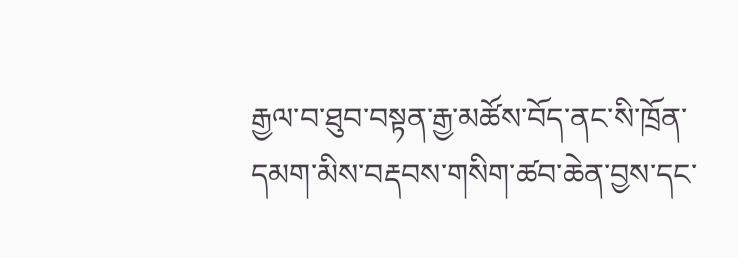རྒྱལ་བ་ཐུབ་བསྟན་རྒྱ་མཚོས་བོད་ནང་སི་ཁྲོན་དམག་མིས་བརྡབས་གསིག་ཚབ་ཆེན་བྱས་དང་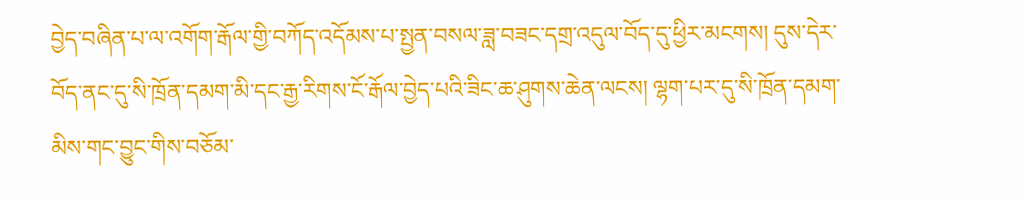བྱེད་བཞིན་པ་ལ་འགོག་རྒོལ་གྱི་བཀོད་འདོམས་པ་སྤྱན་བསལ་ཟླ་བཟང་དགྲ་འདུལ་བོད་དུ་ཕྱིར་མངགས། དུས་དེར་བོད་ནང་དུ་སི་ཁྲོན་དམག་མི་དང་རྒྱ་རིགས་ངོ་རྒོལ་བྱེད་པའི་ཟིང་ཆ་ཤུགས་ཆེན་ལངས། ལྷག་པར་དུ་སི་ཁྲོན་དམག་མིས་གང་བྱུང་གིས་བཅོམ་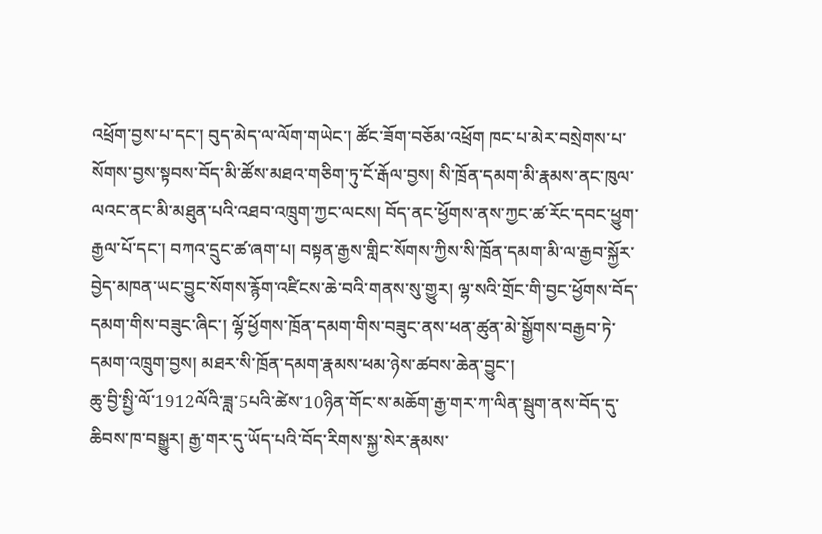འཕྲོག་བྱས་པ་དང་། བུད་མེད་ལ་ལོག་གཡེང་། ཚོང་ཟོག་བཅོམ་འཕྲོག ཁང་པ་མེར་བསྲེགས་པ་སོགས་བྱས་སྟབས་བོད་མི་ཚོས་མཐའ་གཅིག་ཏུ་ངོ་རྒོལ་བྱས། སི་ཁྲོན་དམག་མི་རྣམས་ནང་ཁུལ་ལའང་ནང་མི་མཐུན་པའི་འཐབ་འཁྲུག་ཀྱང་ལངས། བོད་ནང་ཕྱོགས་ནས་ཀྱང་ཚ་རོང་དབང་ཕྱུག་རྒྱལ་པོ་དང་། བཀའ་དྲུང་ཚ་ཞག་པ། བསྟན་རྒྱས་གླིང་སོགས་ཀྱིས་སི་ཁྲོན་དམག་མི་ལ་རྒྱབ་སྐྱོར་བྱེད་མཁན་ཡང་བྱུང་སོགས་རྙོག་འཛིངས་ཆེ་བའི་གནས་སུ་གྱུར། ལྷ་སའི་གྲོང་གི་བྱང་ཕྱོགས་བོད་དམག་གིས་བཟུང་ཞིང་། ལྷོ་ཕྱོགས་ཁྲོན་དམག་གིས་བཟུང་ནས་ཕན་ཚུན་མེ་སྒྱོགས་བརྒྱབ་ཏེ་དམག་འཁྲུག་བྱས། མཐར་སི་ཁྲོན་དམག་རྣམས་ཕམ་ཉེས་ཚབས་ཆེན་བྱུང་།
ཆུ་བྱི་སྤྱི་ལོ་1912ལོའི་ཟླ་5པའི་ཚེས་10ཉིན་གོང་ས་མཆོག་རྒྱ་གར་ཀ་ལིན་སྦུག་ནས་བོད་དུ་ཆིབས་ཁ་བསྒྱུར། རྒྱ་གར་དུ་ཡོད་པའི་བོད་རིགས་སྐྱ་སེར་རྣམས་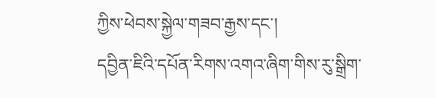ཀྱིས་ཕེབས་སྐྱེལ་གཟབ་རྒྱས་དང་།
དབྱིན་ཇིའི་དཔོན་རིགས་འགའ་ཞིག་གིས་རུ་སྒྲིག་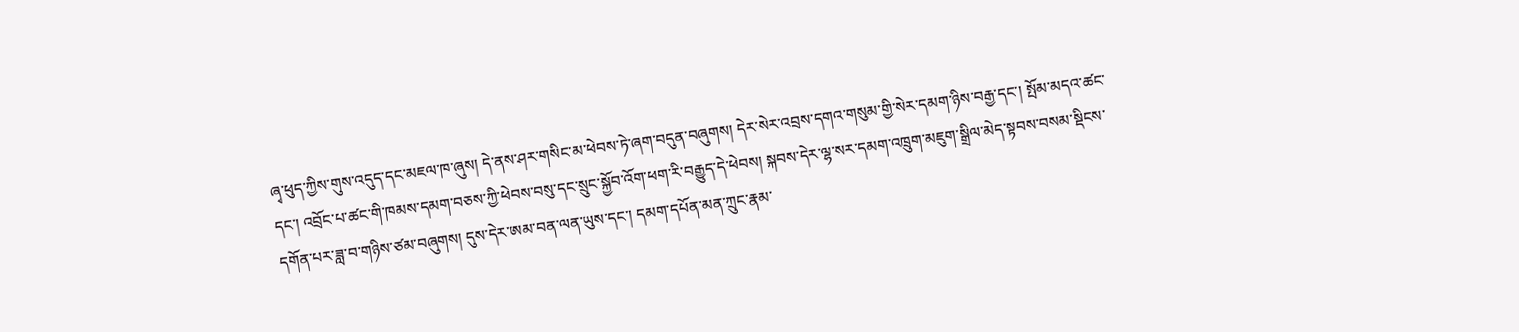ཞྭ་ཕུད་ཀྱིས་གུས་འདུད་དང་མཇལ་ཁ་ཞུས། དེ་ནས་ཤར་གསིང་མ་ཕེབས་ཏེ་ཞག་བདུན་བཞུགས། དེར་སེར་འབྲས་དགའ་གསུམ་གྱི་སེར་དམག་ཉིས་བརྒྱ་དང་། སྤོམ་མདའ་ཚང་དང་། འབྲོང་པ་ཚང་གི་ཁམས་དམག་བཅས་ཀྱི་ཕེབས་བསུ་དང་སྲུང་སྐྱོབ་འོག་ཕག་རི་བརྒྱུད་དེ་ཕེབས། སྐབས་དེར་ལྷ་སར་དམག་འཁྲུག་མཇུག་སྒྲིལ་མེད་སྟབས་བསམ་སྡིངས་དགོན་པར་ཟླ་བ་གཉིས་ཙམ་བཞུགས། དུས་དེར་ཨམ་བན་ལན་ཡུས་དང་། དམག་དཔོན་མན་ཀྲུང་རྣམ་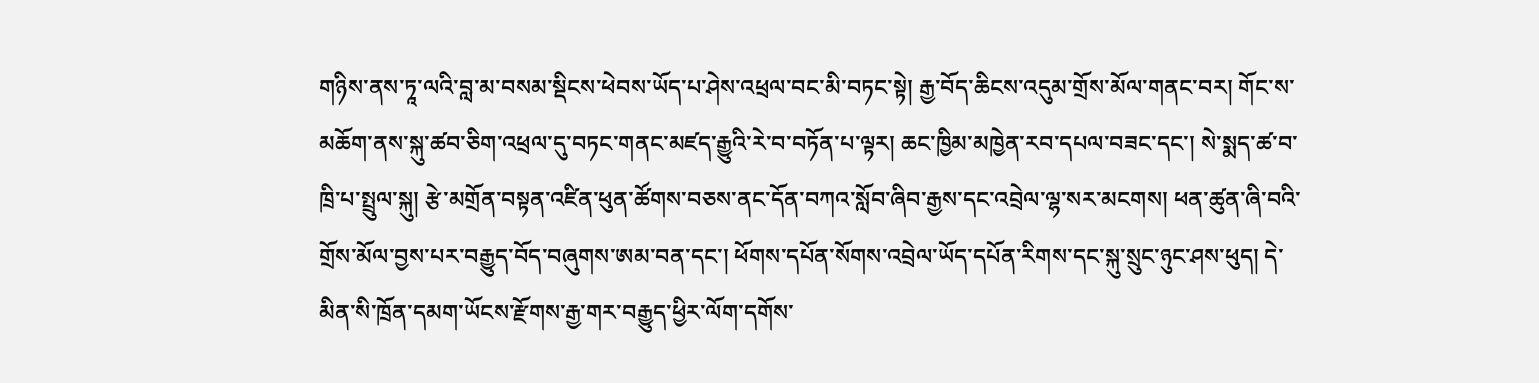གཉིས་ནས་ཏཱ་ལའི་བླ་མ་བསམ་སྡིངས་ཕེབས་ཡོད་པ་ཤེས་འཕྲལ་བང་མི་བཏང་སྟེ། རྒྱ་བོད་ཆིངས་འདུམ་གྲོས་མོལ་གནང་བར། གོང་ས་མཆོག་ནས་སྐུ་ཚབ་ཅིག་འཕྲལ་དུ་བཏང་གནང་མཛད་རྒྱུའི་རེ་བ་བཏོན་པ་ལྟར། ཆང་ཁྱིམ་མཁྱེན་རབ་དཔལ་བཟང་དང་། སེ་སྨད་ཚ་བ་ཁྲི་པ་སྤྲུལ་སྐུ། རྩེ་མགྲོན་བསྟན་འཛིན་ཕུན་ཚོགས་བཅས་ནང་དོན་བཀའ་སློབ་ཞིབ་རྒྱས་དང་འབྲེལ་ལྷ་སར་མངགས། ཕན་ཚུན་ཞི་བའི་གྲོས་མོལ་བྱས་པར་བརྒྱུད་བོད་བཞུགས་ཨམ་བན་དང་། ཕོགས་དཔོན་སོགས་འབྲེལ་ཡོད་དཔོན་རིགས་དང་སྐུ་སྲུང་ཉུང་ཤས་ཕུད། དེ་མིན་སི་ཁྲོན་དམག་ཡོངས་རྫོགས་རྒྱ་གར་བརྒྱུད་ཕྱིར་ལོག་དགོས་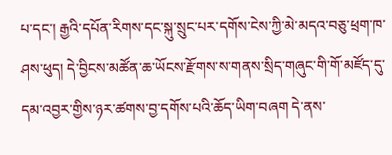པ་དང་། རྒྱའི་དཔོན་རིགས་དང་སྐུ་སྲུང་པར་དགོས་ངེས་ཀྱི་མེ་མདའ་བཅུ་ཕྲག་ཁ་ཤས་ཕུད། དེ་བྱིངས་མཚོན་ཆ་ཡོངས་རྫོགས་ས་གནས་སྲིད་གཞུང་གི་གོ་མཛོད་དུ་དམ་འབྱར་གྱིས་ཉར་ཚགས་བྱ་དགོས་པའི་ཆོད་ཡིག་བཞག དེ་ནས་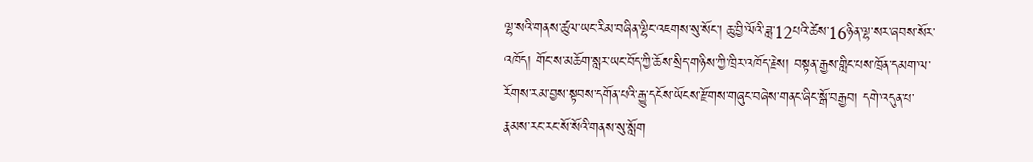ལྷ་སའི་གནས་ཚུལ་ཡང་རིམ་བཞིན་ལྷིང་འཇགས་སུ་སོང་། ཆུ་བྱི་ལོའི་ཟླ་12པའི་ཚེས་16ཉིན་ལྷ་སར་ཞབས་སོར་འཁོད། གོང་ས་མཆོག་སླར་ཡང་བོད་ཀྱི་ཆོས་སྲིད་གཉིས་ཀྱི་ཁྲིར་འཁོད་རྗེས། བསྟན་རྒྱས་གླིང་པས་ཁྲོན་དམག་ལ་རོགས་རམ་བྱས་སྟབས་དགོན་པའི་རྒྱུ་དངོས་ཡོངས་རྫོགས་གཞུང་བཞེས་གནང་ཞིང་སྒོ་བརྒྱབ། དགེ་འདུན་པ་རྣམས་རང་རང་སོ་སོའི་གནས་སུ་སློག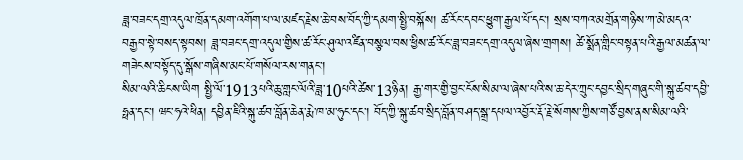ཟླ་བཟང་དགྲ་འདུལ་ཁྲོན་དམག་འགོག་པ་ལ་མཛད་རྗེས་ཆེ་བས་བོད་ཀྱི་དམག་སྤྱི་བསྐོས། ཚ་རོང་དབང་ཕྱུག་རྒྱལ་པོ་དང་། སྲས་བཀའ་མགྲོན་གཉིས་ཀ་མེ་མདའ་བརྒྱབ་སྟེ་བསད་སྟབས། ཟླ་བཟང་དགྲ་འདུལ་གྱིས་ཚ་རོང་ཤུལ་འཛིན་བསྩལ་བས་ཕྱིས་ཚ་རོང་ཟླ་བཟང་དགྲ་འདུལ་ཞེས་གྲགས། ཚེ་སྨོན་གླིང་བསྟན་པའི་རྒྱལ་མཚན་ལ་གཟེངས་བསྟོད་དུ་སྒོས་གཞིས་མང་པོ་གསོལ་རས་གནང་།
སིམ་ལའི་ཆིངས་ཡིག སྤྱི་ལོ་1913པའི་ཆུ་གླང་ལོའི་ཟླ་10པའི་ཚེས་13ཉིན། རྒྱ་གར་གྱི་བྱང་ངོས་སིམ་ལ་ཞེས་པའི་ས་ཆ་དེར་ཀྲུང་དབྱང་སྲིད་གཞུང་གི་སྐུ་ཚབ་དབྱི་ཧྥན་དང་། ཝང་ཧའེ་ཕིན། དབྱིན་ཇིའི་སྐུ་ཚབ་བློན་ཆེན་རྨེ་ཁ་མ་ཧུང་དང་། བོད་ཀྱི་སྐུ་ཚབ་སྲིད་བློན་བཤད་སྒྲ་དཔལ་འབྱོར་རྡོ་རྗེ་སོགས་ཀྱིས་གཙོ་བྱས་ནས་སིམ་ལའི་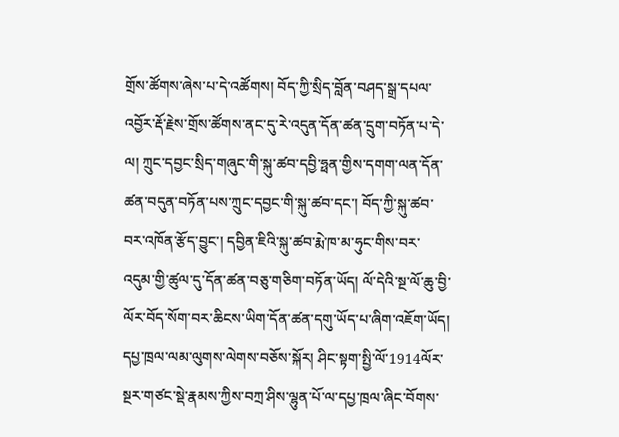གྲོས་ཚོགས་ཞེས་པ་དེ་འཚོགས། བོད་ཀྱི་སྲིད་བློན་བཤད་སྒྲ་དཔལ་འབྱོར་རྡོ་རྗེས་གྲོས་ཚོགས་ནང་དུ་རེ་འདུན་དོན་ཚན་དྲུག་བཏོན་པ་དེ་ལ། ཀྲུང་དབྱང་སྲིད་གཞུང་གི་སྐུ་ཚབ་དབྱི་ཧྥན་གྱིས་དགག་ལན་དོན་ཚན་བདུན་བཏོན་པས་ཀྲུང་དབྱང་གི་སྐུ་ཚབ་དང་། བོད་ཀྱི་སྐུ་ཚབ་བར་འཁོན་རྩོད་བྱུང་། དབྱིན་ཇིའི་སྐུ་ཚབ་རྨེ་ཁ་མ་ཧུང་གིས་བར་འདུམ་གྱི་ཚུལ་དུ་དོན་ཚན་བཅུ་གཅིག་བཏོན་ཡོད། ལོ་དེའི་སྔ་ལོ་ཆུ་བྱི་ལོར་བོད་སོག་བར་ཆིངས་ཡིག་དོན་ཚན་དགུ་ཡོད་པ་ཞིག་འཇོག་ཡོད།
དཔྱ་ཁྲལ་ལམ་ལུགས་ལེགས་བཅོས་སྐོར། ཤིང་སྟག་སྤྱི་ལོ་1914ལོར་སྔར་གཙང་སྡེ་རྣམས་ཀྱིས་བཀྲ་ཤིས་ལྷུན་པོ་ལ་དཔྱ་ཁྲལ་ཞིང་བོགས་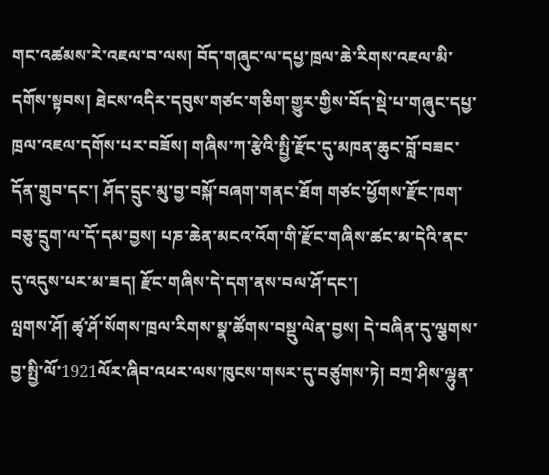གང་འཚམས་རེ་འཇལ་བ་ལས། བོད་གཞུང་ལ་དཔྱ་ཁྲལ་ཆེ་རིགས་འཇལ་མི་དགོས་སྟབས། ཐེངས་འདིར་དབུས་གཙང་གཅིག་གྱུར་གྱིས་བོད་སྡེ་པ་གཞུང་དཔྱ་ཁྲལ་འཇལ་དགོས་པར་བཟོས། གཞིས་ཀ་རྩེའི་སྤྱི་རྫོང་དུ་མཁན་ཆུང་བློ་བཟང་དོན་གྲུབ་དང་། ཤོད་དྲུང་མུ་བྱ་བསྐོ་བཞག་གནང་ཐོག གཙང་ཕྱོགས་རྫོང་ཁག་བཅུ་དྲུག་ལ་དོ་དམ་བྱས། པཎ་ཆེན་མངའ་འོག་གི་རྫོང་གཞིས་ཚང་མ་དེའི་ནང་དུ་འདུས་པར་མ་ཟད། རྫོང་གཞིས་དེ་དག་ནས་བལ་ཤོ་དང་།
ལྤགས་ཤོ། ཚྭ་ཤོ་སོགས་ཁྲལ་རིགས་སྣ་ཚོགས་བསྡུ་ལེན་བྱས། དེ་བཞིན་དུ་ལྕགས་བྱ་སྤྱི་ལོ་1921ལོར་ཞིབ་འཕར་ལས་ཁུངས་གསར་དུ་བཙུགས་ཏེ། བཀྲ་ཤིས་ལྷུན་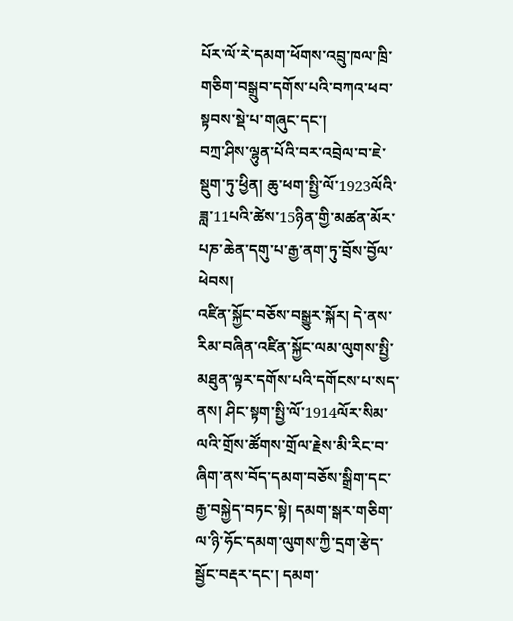པོར་ལོ་རེ་དམག་ཕོགས་འབྲུ་ཁལ་ཁྲི་གཅིག་བསྒྲུབ་དགོས་པའི་བཀའ་ཕབ་སྟབས་སྡེ་པ་གཞུང་དང་།
བཀྲ་ཤིས་ལྷུན་པོའི་བར་འབྲེལ་བ་ཇེ་སྡུག་ཏུ་ཕྱིན། ཆུ་ཕག་སྤྱི་ལོ་1923ལོའི་ཟླ་11པའི་ཚེས་15ཉིན་གྱི་མཚན་མོར་པཎ་ཆེན་དགུ་པ་རྒྱ་ནག་ཏུ་བྲོས་བྱོལ་ཕེབས།
འཛིན་སྐྱོང་བཅོས་བསྒྱུར་སྐོར། དེ་ནས་རིམ་བཞིན་འཛིན་སྐྱོང་ལམ་ལུགས་སྤྱི་མཐུན་ལྟར་དགོས་པའི་དགོངས་པ་སད་ནས། ཤིང་སྟག་སྤྱི་ལོ་1914ལོར་སིམ་ལའི་གྲོས་ཚོགས་གྲོལ་རྗེས་མི་རིང་བ་ཞིག་ནས་བོད་དམག་བཅོས་སྒྲིག་དང་རྒྱ་བསྐྱེད་བཏང་སྟེ། དམག་སྒར་གཅིག་ལ་ཉི་ཧོང་དམག་ལུགས་ཀྱི་དྲག་རྩེད་སྦྱོང་བརྡར་དང་། དམག་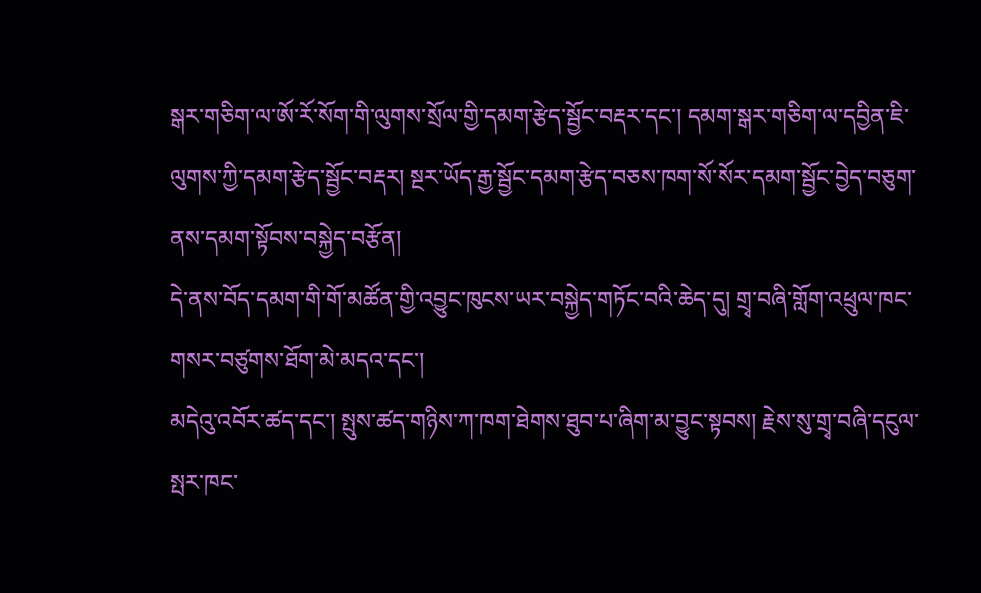སྒར་གཅིག་ལ་ཨོ་རོ་སོག་གི་ལུགས་སྲོལ་གྱི་དམག་རྩེད་སྦྱོང་བརྡར་དང་། དམག་སྒར་གཅིག་ལ་དབྱིན་ཇི་ལུགས་ཀྱི་དམག་རྩེད་སྦྱོང་བརྡར། སྔར་ཡོད་རྒྱ་སྦྱོང་དམག་རྩེད་བཅས་ཁག་སོ་སོར་དམག་སྦྱོང་བྱེད་བཅུག་ནས་དམག་སྟོབས་བསྐྱེད་བརྩོན།
དེ་ནས་བོད་དམག་གི་གོ་མཚོན་གྱི་འབྱུང་ཁུངས་ཡར་བསྐྱེད་གཏོང་བའི་ཆེད་དུ། གྲྭ་བཞི་གློག་འཕྲུལ་ཁང་གསར་བཙུགས་ཐོག་མེ་མདའ་དང་།
མདེའུ་འབོར་ཚད་དང་། སྤུས་ཚད་གཉིས་ཀ་ཁག་ཐེགས་ཐུབ་པ་ཞིག་མ་བྱུང་སྟབས། རྗེས་སུ་གྲྭ་བཞི་དངུལ་སྤར་ཁང་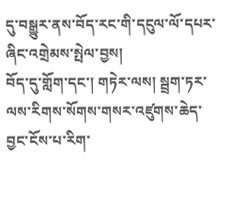དུ་བསྒྱུར་ནས་བོད་རང་གི་དངུལ་ལོ་དཔར་ཞིང་འགྲེམས་སྤེལ་བྱས།
བོད་དུ་གློག་དང་། གཏེར་ལས། སྦྲག་ཏར་ལས་རིགས་སོགས་གསར་འཛུགས་ཆེད་བྱང་ངོས་པ་རིག་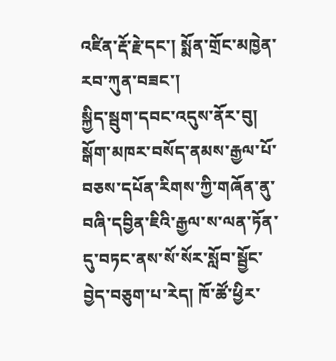འཛིན་རྡོ་རྗེ་དང་། སྨོན་གྲོང་མཁྱེན་རབ་ཀུན་བཟང་།
སྐྱིད་སྦུག་དབང་འདུས་ནོར་བུ། སྒོག་མཁར་བསོད་ནམས་རྒྱལ་པོ་བཅས་དཔོན་རིགས་ཀྱི་གཞོན་ནུ་བཞི་དབྱིན་ཇིའི་རྒྱལ་ས་ལན་ཏོན་དུ་བཏང་ནས་སོ་སོར་སློབ་སྦྱོང་བྱེད་བཅུག་པ་རེད། ཁོ་ཚོ་ཕྱིར་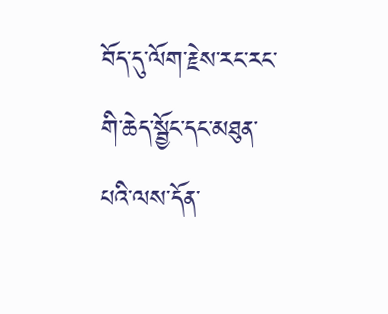བོད་དུ་ལོག་རྗེས་རང་རང་གི་ཆེད་སྦྱོང་དང་མཐུན་པའི་ལས་དོན་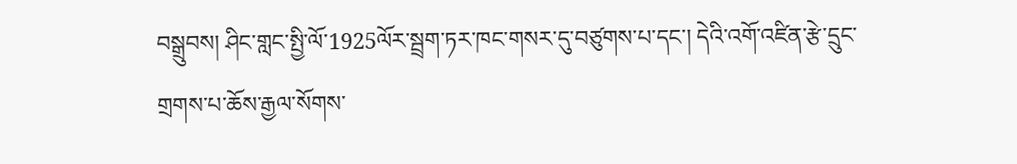བསྒྲུབས། ཤིང་གླང་སྤྱི་ལོ་1925ལོར་སྦྲག་ཏར་ཁང་གསར་དུ་བཙུགས་པ་དང་། དེའི་འགོ་འཛིན་རྩེ་དྲུང་གྲགས་པ་ཆོས་རྒྱལ་སོགས་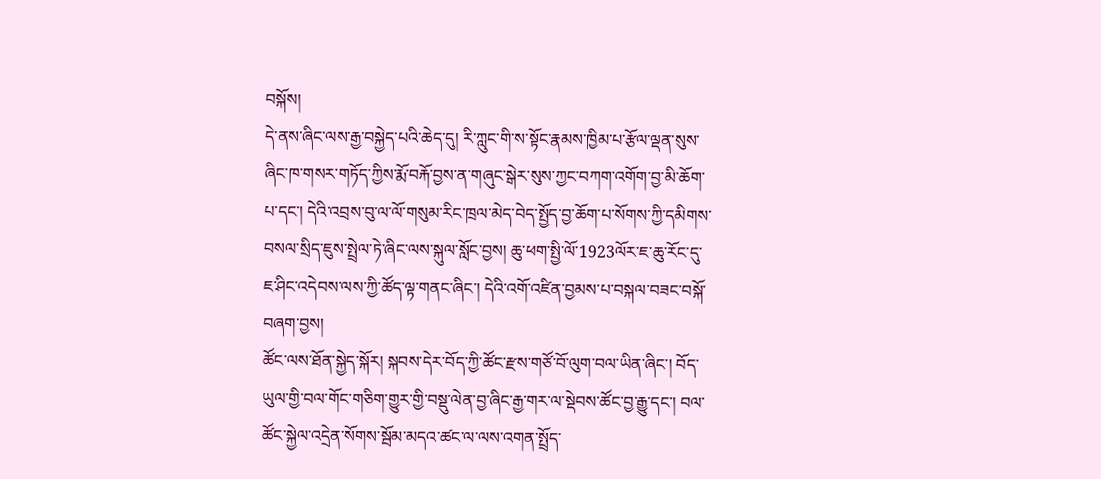བསྐོས།
དེ་ནས་ཞིང་ལས་རྒྱ་བསྐྱེད་པའི་ཆེད་དུ། རི་ཀླུང་གི་ས་སྟོང་རྣམས་ཁྱིམ་པ་རྩོལ་ལྡན་སུས་ཞིང་ཁ་གསར་གཏོད་ཀྱིས་རྨོ་བརྐོ་བྱས་ན་གཞུང་སྒེར་སུས་ཀྱང་བཀག་འགོག་བྱ་མི་ཆོག་པ་དང་། དེའི་འབྲས་བུ་ལ་ལོ་གསུམ་རིང་ཁྲལ་མེད་བེད་སྤྱོད་བྱ་ཆོག་པ་སོགས་ཀྱི་དམིགས་བསལ་སྲིད་ཇུས་སྤྲེལ་ཏེ་ཞིང་ལས་སྐུལ་སློང་བྱས། ཆུ་ཕག་སྤྱི་ལོ་1923ལོར་ཇ་ཆུ་རོང་དུ་ཇ་ཤིང་འདེབས་ལས་ཀྱི་ཚོད་ལྟ་གནང་ཞིང་། དེའི་འགོ་འཛིན་བྱམས་པ་བསྐལ་བཟང་བསྐོ་བཞག་བྱས།
ཚོང་ལས་ཐོན་སྐྱེད་སྐོར། སྐབས་དེར་བོད་ཀྱི་ཚོང་རྫས་གཙོ་བོ་ལུག་བལ་ཡིན་ཞིང་། བོད་ཡུལ་གྱི་བལ་གོང་གཅིག་གྱུར་གྱི་བསྡུ་ལེན་བྱ་ཞིང་རྒྱ་གར་ལ་སྡེབས་ཚོང་བྱ་རྒྱུ་དང་། བལ་ཚོང་སྐྱེལ་འདྲེན་སོགས་སྦོམ་མདའ་ཚང་ལ་ལས་འགན་སྤྲོད་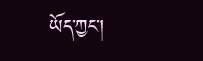ཡོད་ཀྱང་།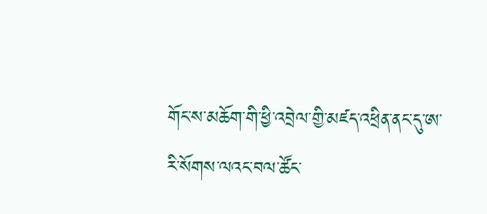གོང་ས་མཆོག་གི་ཕྱི་འབྲེལ་གྱི་མཛད་འཕྲིན་ནང་དུ་ཨ་རི་སོགས་ལའང་བལ་ཚོང་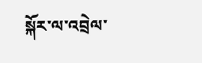སྐོར་ལ་འབྲེལ་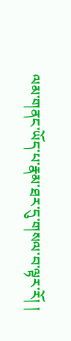ལམ་གནང་ཡོད་པ་རྣམ་ཐར་དུ་གསལ་བ་ལྟར་རོ། །